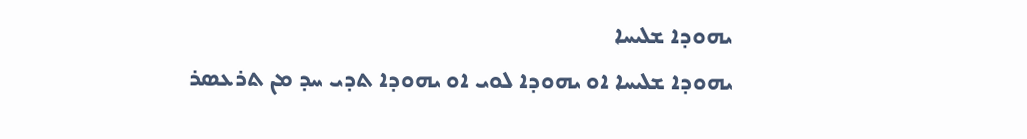ܝܗܘܕܐ ܫܠܝܚܐ
ܝܗܘܕܐ ܫܠܝܚܐ ܐܘ ܝܗܘܕܐ ܠܘܝ ܐܘ ܝܗܘܕܐ ܬܕܝ ܚܕ ܡܢ ܬܪܥܣܪ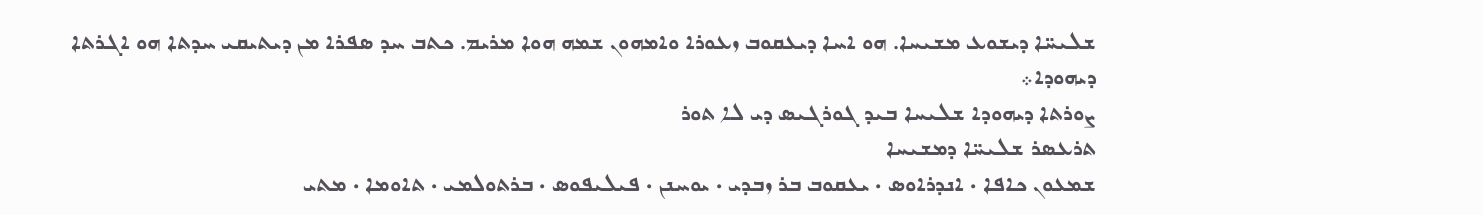ܫܠܝܚ̈ܐ ܕܝܫܘܥ ܡܫܝܚܐ. ܗܘ ܐܚܐ ܕܝܥܩܘܒ ܙܥܘܪܐ ܘܐܡܗܘܢ ܫܡܗ ܗܘܐ ܡܪܝܡ. ܟܬܒ ܚܕ ܣܦܪܐ ܡܢ ܕܝܬܝܩܝ ܚܕܬܐ ܗܘ ܐܓܪܬܐ ܕܝܗܘܕܐ܀
ܨܘܪܬܐ ܕܝܗܘܕܐ ܫܠܝܚܐ ܒܝܕ ܓܘܪܓܝܣ ܕܝ ܠܐ ܬܘܪ
ܬܪܥܣܪ ܫܠܝܚ̈ܐ ܕܡܫܝܚܐ
ܫܡܥܘܢ ܟܐܦܐ · ܐܢܕܪܐܘܣ · ܝܥܩܘܒ ܒܪ ܙܒܕܝ · ܝܘܚܢܢ · ܦܝܠܝܦܘܣ · ܒܪܬܘܠܡܝ · ܬܐܘܡܐ · ܡܬܝ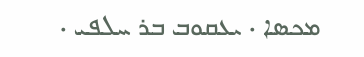ܡܟܣܐ · ܝܥܩܘܒ ܒܪ ܚܠܦܝ ·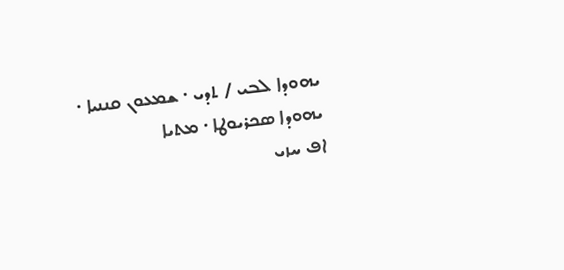ܝܗܘܕܐ ܠܒܝ / ܬܕܝ · ܫܡܥܘܢ ܩܢܢܝܐ · ܝܗܘܕܐ ܣܟܪܝܘܛܐ · ܡܬܝܐ
ܐܦ ܚܙܝ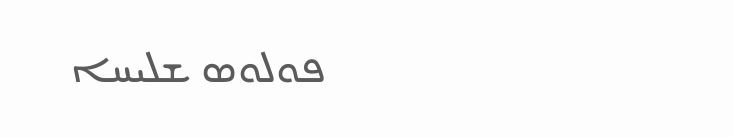ܦܘܠܘܣ ܫܠܝܚܐ